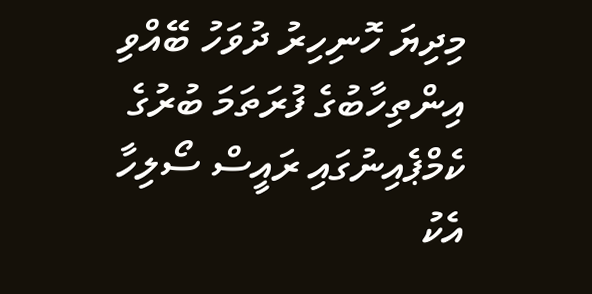މިދިޔަ ހޮނިހިރު ދުވަހު ބޭއްވި އިންތިހާބުގެ ފުރަތަމަ ބުރުގެ ކެމްޕެއިނުގައި ރައީސް ސޯލިހާ އެކު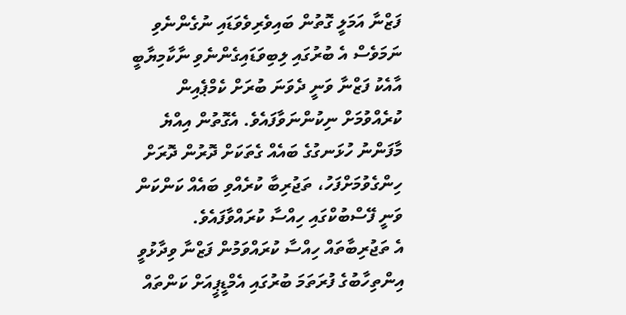ފަޒްނާ އަމަލީ ގޮތުން ބައިވެރިވެވަޑައި ނުގެންނެވި ނަމަވެސް އެ ބުރުގައި ލިބިވަޑައިގެންނެވި ނާކާމިޔާބީ އާއެކު ފަޒްނާ ވަނީ ދެވަނަ ބުރަށް ކެމްޕެއިން ކުރެއްވުމަށް ނިކުންނަވާފައެވެ. އެގޮތުން އިއްޔެ މާފަންނު ހުޅަނގުގެ ބައެއް ގެތަކަށް ދޮރުން ދޮރަށް ހިންގެވުމަށްފަހު، ތަޖުރިބާ ކުރެއްވި ބައެއް ކަންކަން ވަނީ ފޭސްބުކްގައި ހިއްސާ ކުރައްވާފައެވެ.
އެ ތަޖުރިބާތައް ހިއްސާ ކުރައްވަމުން ފަޒްނާ ވިދާޅުވީ އިންތިހާބުގެ ފުރަތަމަ ބުރުގައި އެމްޑީޕީއަށް ކަންތައް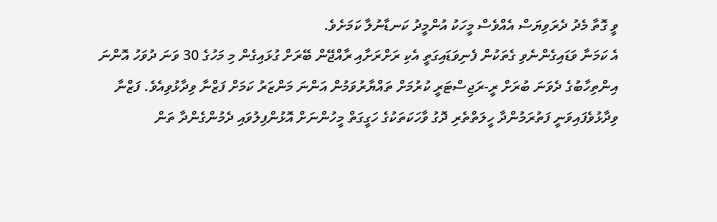ވީ ގޮތާ މެދު ދެރަވިޔަސް އެއްވެސް މީހަކު އުންމީދު ކަނޑާނުލާ ކަމަށެވެ.
އެ ކަމަނާ ވަޑައިގެންނެވި ގެތަކުން ފެނިވަޑައިގަތީ އެކި ރަށްރަށާއި ރާއްޖޭން ބޭރަށް ގުޅައިގެން މި މަހުގެ 30 ވަނަ ދުވަހު އޮންނަ އިންތިހާބުގެ ދެވަނަ ބުރަށް ރީ-ރަޖިސްޓަރީ ކުރުމަށް ތައްޔާރުވަމުން އަންނަ މަންޒަރު ކަމަށް ފަޒްނާ ވިދާޅުވިއެވެ. ފަޒްނާ ވިދާޅުވެފައިވަނީ ފަތުރަމުންދާ ހީލަތްތެރި ދޮގު ވާހަކަތަކުގެ ހަގީގަތް މީހުންނަށް އޮޅުންފިލުވައި ދެމުންގެންދާ ތަން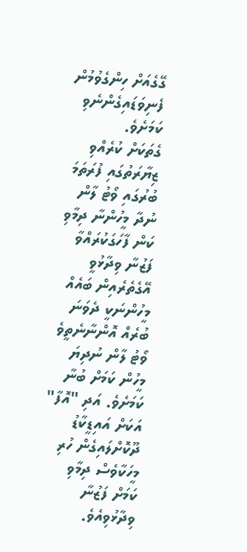ގޭގެއަށް ހިންގެވުމުން ފެނިވަޑައިގެންނެވި ކަމަށެވެ.
ގެތަކަށް ކުރެއްވި ޒިޔާރަތުގައި ފުރަތަމަ ބުރުގައި ވޯޓު ލާން ނުދާ މީހުންނާ ދިމާވި ކަން ފާހަގަކުރައްވާ ފަޒުނާ ވިދާޅުވީ އޭގެތެރެއިން ބައެއް މީހުންނަކީ ދެވަނަ ބުރެއް އޮންނާނެތީވެ ވޯޓު ލާން ނުދިޔަ މީހުން ކަމަށް ބުނާ ކަމަށެވެ. އަދި "އޮފާ" އަކަށް އައިޑީކާޑު ދޫކޮށްލައިގެން ހުރި މީހަކާވެސް ދިމާވި ކަމަށް ފަޒުނާ ވިދާޅުވިއެވެ.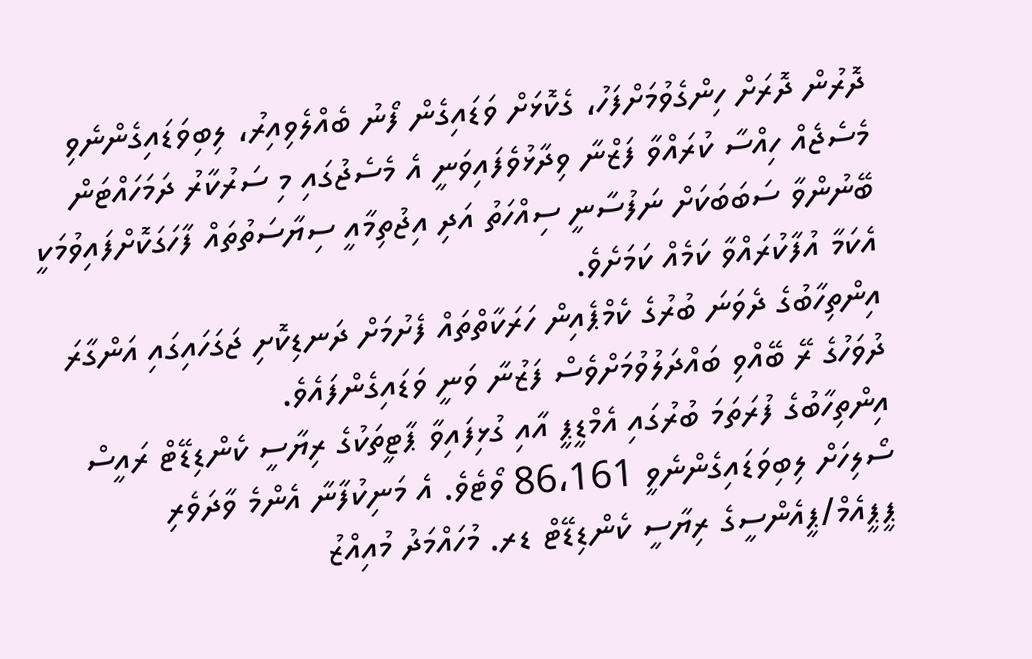ދޮރުން ދޮރަށް ހިންގެވުމަށްފަހު، ގެކޮޅަށް ވަޑައިގެން ފޯނު ބެއްލެވިއިރު، ލިބިވަޑައިގެންނެވި މެސެޖެއް ހިއްސާ ކުރައްވާ ފަޒްނާ ވިދާޅުވެފައިވަނީ އެ މެސެޖުގައި މި ސަރުކާރު ދަމަހައްޓަން ބޭނުންވާ ސަބަބަކަށް ނަފުސާނީ ސިއްހަތު އަދި އިޖުތިމާއީ ސިޔާސަތުތައް ފާހަގަކޮށްފައިވުމަކީ އެކަމާ އުފާކުރައްވާ ކަމެއް ކަމަށެވެ.
އިންތިހާބުގެ ދެވަނަ ބުރުގެ ކެމްޕެއިން ހަރަކާތްތައް ފެށުމަށް ދަނޑިކޮށި ޖަގަހައިގައި އަންގާރަ ދުވަހުގެ ރޭ ބޭއްވި ބައްދަލުވުމަށްވެސް ފަޒުނާ ވަނީ ވަޑައިގެންފައެވެ.
އިންތިހާބުގެ ފުރަތަމަ ބުރުގައި އެމްޑީޕީ އާއި ގުޅިފައިވާ ޕާޓީތަކުގެ ރިޔާސީ ކެންޑިޑޭޓް ރައީސް ސޯލިހަށް ލިބިވަޑައިގެންނެވީ 86،161 ވޯޓެވެ. އެ މަނިކުފާނާ އެންމެ ވާދަވެރި ޕީޕީއެމް/ޕީއެންސީގެ ރިޔާސީ ކެންޑިޑޭޓް ޑރ. މުހައްމަދު މުއިއްޒު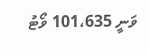ވަނީ 101،635 ވޯޓު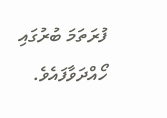ފުރަތަމަ ބުރުގައި ހޯއްދަވާފައެވެ.